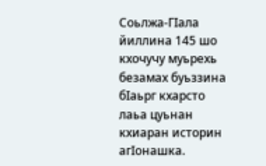Соьлжа-ГIала йиллина 145 шо кхочучу муьрехь безамах буьззина бIаьрг кхарсто лаьа цуьнан кхиаран историн агIонашка.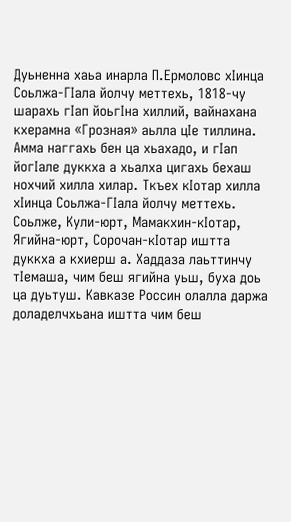Дуьненна хаьа инарла П.Ермоловс хIинца Соьлжа-ГIала йолчу меттехь, 1818-чу шарахь гIап йоьгIна хиллий, вайнахана кхерамна «Грозная» аьлла цIе тиллина. Амма наггахь бен ца хьахадо, и гIап йогIале дуккха а хьалха цигахь бехаш нохчий хилла хилар. Ткъех кIотар хилла хIинца Соьлжа-ГIала йолчу меттехь. Соьлже, Кули-юрт, Мамакхин-кIотар, Ягийна-юрт, Сорочан-кIотар иштта дуккха а кхиерш а. Хаддаза лаьттинчу тIемаша, чим беш ягийна уьш, буха доь ца дуьтуш. Кавказе Россин олалла даржа доладелчхьана иштта чим беш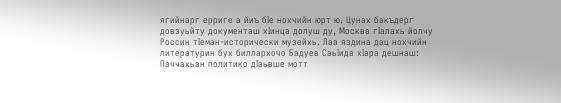ягийнарг ерриге а йиъ бIе нохчийн юрт ю. Цунах бакъдерг довзуьйту документаш хIинца долуш ду, Москва гIалахь йолчу Россин тIеман-исторически музейхь. Лаа яздина дац нохчийн литературин бух биллархочо Бадуев СаьIида хIара дешнаш:
Паччахьан политико дIаьвше мотт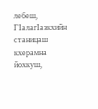лебеш,
ГIалагIазкхийн станицаш кхерамна йохкуш,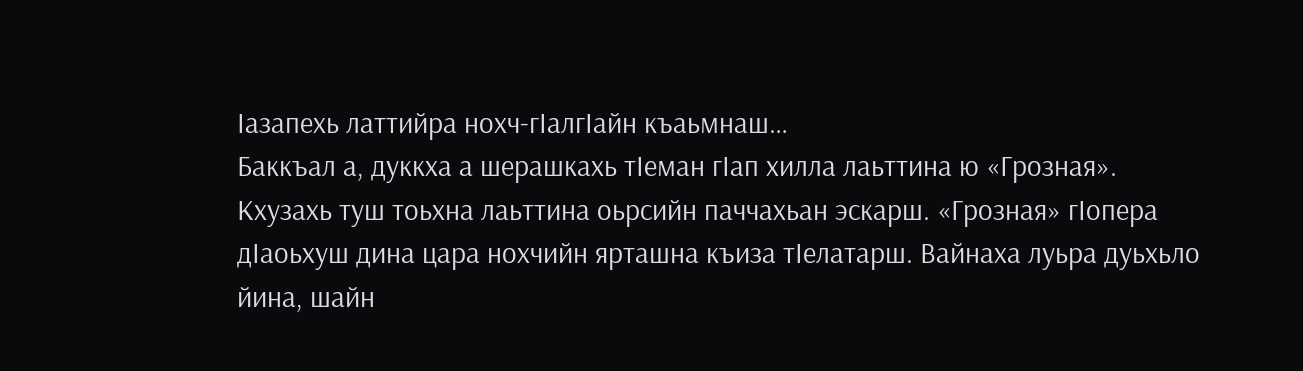Iазапехь латтийра нохч-гIалгIайн къаьмнаш…
Баккъал а, дуккха а шерашкахь тIеман гIап хилла лаьттина ю «Грозная». Кхузахь туш тоьхна лаьттина оьрсийн паччахьан эскарш. «Грозная» гIопера дIаоьхуш дина цара нохчийн ярташна къиза тIелатарш. Вайнаха луьра дуьхьло йина, шайн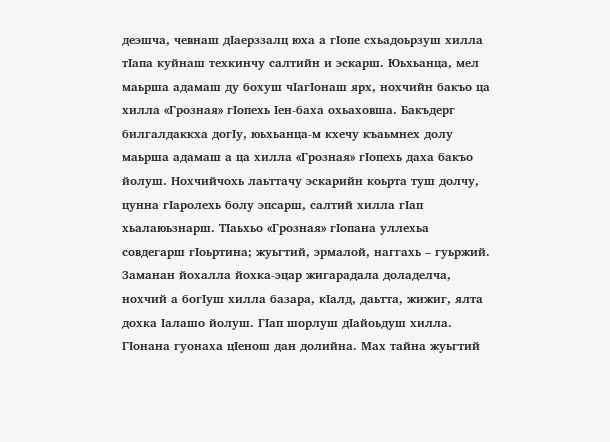деэшча, чевнаш дIаерззалц юха а гIопе схьадоьрзуш хилла тIапа куйнаш техкинчу салтийн и эскарш. Юьхьанца, мел маьрша адамаш ду бохуш чIагIонаш ярх, нохчийн бакъо ца хилла «Грозная» гIопехь Iен-баха охьаховша. Бакъдерг билгалдаккха догIу, юьхьанца-м кхечу къаьмнех долу маьрша адамаш а ца хилла «Грозная» гIопехь даха бакъо йолуш. Нохчийчохь лаьттачу эскарийн коьрта туш долчу, цунна гIаролехь болу эпсарш, салтий хилла гIап хьалаюьзнарш. ТIаьхьо «Грозная» гIопана уллехьа совдегарш гIоьртина; жуьгтий, эрмалой, наггахь – гуьржий. Заманан йохалла йохка-эцар жигарадала доладелча, нохчий а богIуш хилла базара, кIалд, даьтта, жижиг, ялта дохка Iалашо йолуш. ГIап шорлуш дIайоьдуш хилла. ГIонана гуонаха цIенош дан долийна. Мах тайна жуьгтий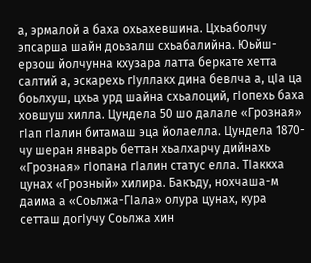а, эрмалой а баха охьахевшина. Цхьаболчу эпсарша шайн доьзалш схьабалийна. Юьйш-ерзош йолчунна кхузара латта беркате хетта салтий а, эскарехь гIуллакх дина бевлча а, цIа ца боьлхуш, цхьа урд шайна схьалоций, гIопехь баха ховшуш хилла. Цундела 50 шо далале «Грозная» гIап гIалин битамаш эца йолаелла. Цундела 1870-чу шеран январь беттан хьалхарчу дийнахь «Грозная» гIопана гIалин статус елла. ТIаккха цунах «Грозный» хилира. Бакъду, нохчаша-м даима а «Соьлжа-ГIала» олура цунах, кура сетташ догIучу Соьлжа хин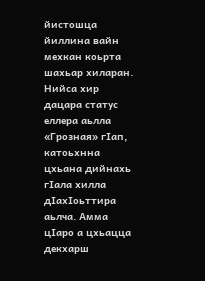йистошца йиллина вайн мехкан коьрта шахьар хиларан. Нийса хир дацара статус еллера аьлла «Грозная» гIап, катоьхнна цхьана дийнахь гIала хилла дIахIоьттира аьлча. Амма цIаро а цхьацца декхарш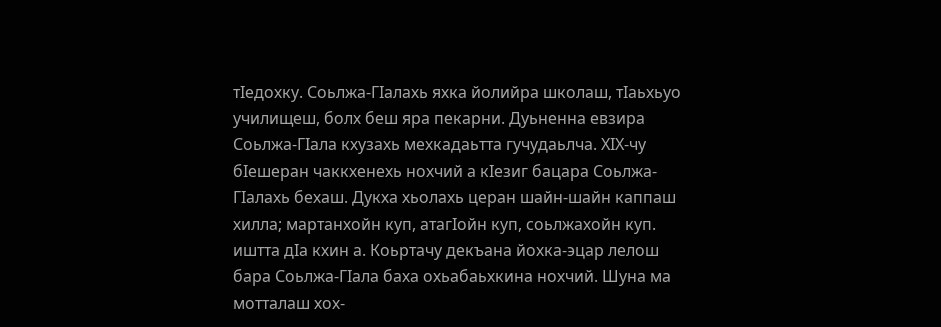тIедохку. Соьлжа-ГIалахь яхка йолийра школаш, тIаьхьуо училищеш, болх беш яра пекарни. Дуьненна евзира Соьлжа-ГIала кхузахь мехкадаьтта гучудаьлча. ХIХ-чу бIешеран чаккхенехь нохчий а кIезиг бацара Соьлжа-ГIалахь бехаш. Дукха хьолахь церан шайн-шайн каппаш хилла; мартанхойн куп, атагIойн куп, соьлжахойн куп. иштта дIа кхин а. Коьртачу декъана йохка-эцар лелош бара Соьлжа-ГIала баха охьабаьхкина нохчий. Шуна ма мотталаш хох-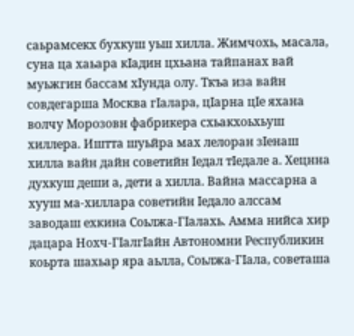саьрамсекх бухкуш уьш хилла. Жимчохь, масала, суна ца хаьара кIадин цхьана тайпанах вай муьжгин бассам хIунда олу. Ткъа иза вайн совдегарша Москва гIалара, цIарна цIе яхана волчу Морозовн фабрикера схьакхоьхьуш хиллера. Иштта шуьйра мах лелоран зIенаш хилла вайн дайн советийн Iедал тIедале а. Хецнна духкуш деши а, дети а хилла. Вайна массарна а хууш ма-хиллара советийн Iедало алссам заводаш ехкина Соьлжа-ГIалахь. Амма нийса хир дацара Нохч-ГIалгIайн Автономни Республикин коьрта шахьар яра аьлла, Соьлжа-ГIала, советаша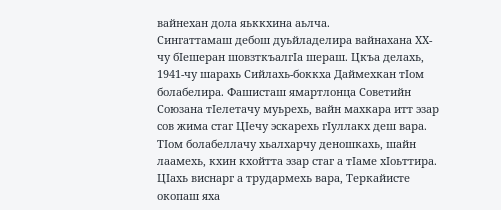вайнехан дола яьккхина аьлча.
Сингаттамаш дебош дуьйладелира вайнахана ХХ-чу бIешеран шовзткъалгIа шераш. Цкъа делахь, 1941-чу шарахь Сийлахь-боккха Даймехкан тIом болабелира. Фашисташ ямартлонца Советийн Союзана тIелетачу муьрехь, вайн махкара итт эзар сов жима стаг ЦIечу эскарехь гIуллакх деш вара. ТIом болабеллачу хьалхарчу деношкахь, шайн лаамехь, кхин кхойтта эзар стаг а тIаме хIоьттира. ЦIахь виснарг а трудармехь вара, Теркайисте окопаш яха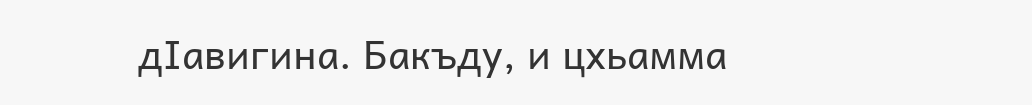дIавигина. Бакъду, и цхьамма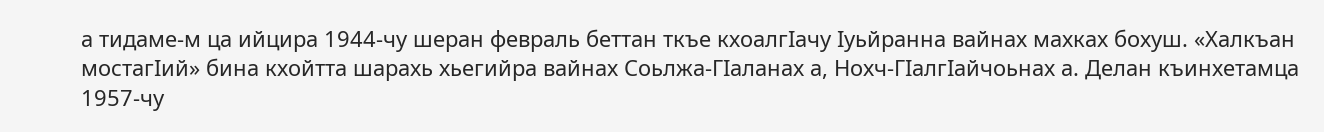а тидаме-м ца ийцира 1944-чу шеран февраль беттан ткъе кхоалгIачу Iуьйранна вайнах махках бохуш. «Халкъан мостагIий» бина кхойтта шарахь хьегийра вайнах Соьлжа-ГIаланах а, Нохч-ГIалгIайчоьнах а. Делан къинхетамца 1957-чу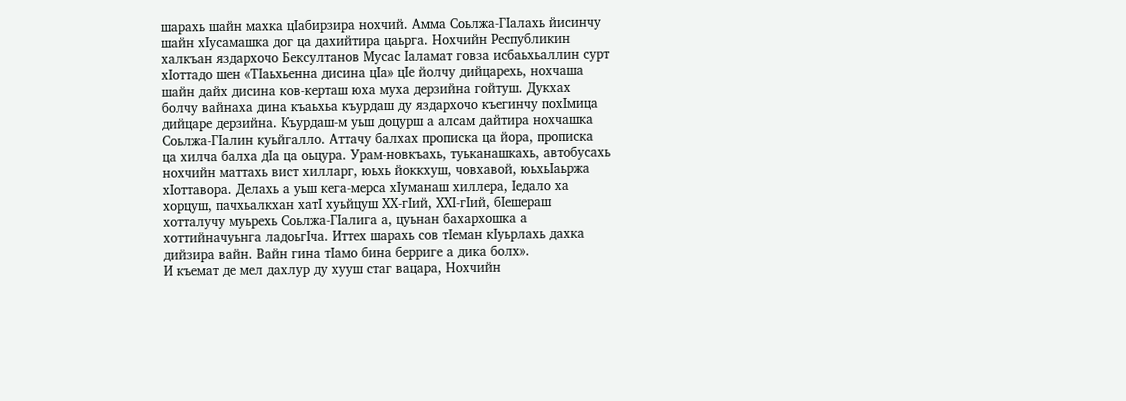шарахь шайн махка цIабирзира нохчий. Амма Соьлжа-ГIалахь йисинчу шайн хIусамашка дог ца дахийтира цаьрга. Нохчийн Республикин халкъан яздархочо Бексултанов Мусас Iаламат говза исбаьхьаллин сурт хIоттадо шен «ТIаьхьенна дисина цIа» цIе йолчу дийцарехь, нохчаша шайн дайх дисина ков-керташ юха муха дерзийна гойтуш. Дукхах болчу вайнаха дина къаьхьа къурдаш ду яздархочо къегинчу похIмица дийцаре дерзийна. Къурдаш-м уьш доцурш а алсам дайтира нохчашка Соьлжа-ГIалин куьйгалло. Аттачу балхах прописка ца йора, прописка ца хилча балха дIа ца оьцура. Урам-новкъахь, туьканашкахь, автобусахь нохчийн маттахь вист хилларг, юьхь йоккхуш, човхавой, юьхьIаьржа хIоттавора. Делахь а уьш кега-мерса хIуманаш хиллера, Iедало ха хорцуш, пачхьалкхан хатI хуьйцуш ХХ-гIий, ХХI-гIий, бIешераш хотталучу муьрехь Соьлжа-ГIалига а, цуьнан бахархошка а хоттийначуьнга ладоьгIча. Иттех шарахь сов тIеман кIуьрлахь дахка дийзира вайн. Вайн гина тIамо бина берриге а дика болх».
И къемат де мел дахлур ду хууш стаг вацара, Нохчийн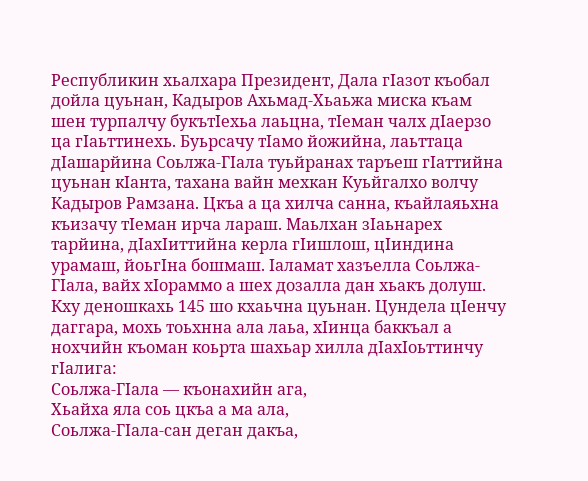Республикин хьалхара Президент, Дала гIазот къобал дойла цуьнан, Кадыров Ахьмад-Хьаьжа миска къам шен турпалчу букътIехьа лаьцна, тIеман чалх дIаерзо ца гIаьттинехь. Буьрсачу тIамо йожийна, лаьттаца дIашарйина Соьлжа-ГIала туьйранах таръеш гIаттийна цуьнан кIанта, тахана вайн мехкан Куьйгалхо волчу Кадыров Рамзана. Цкъа а ца хилча санна, къайлаяьхна къизачу тIеман ирча лараш. Маьлхан зIаьнарех тарйина, дIахIиттийна керла гIишлош, цIиндина урамаш, йоьгIна бошмаш. Iаламат хазъелла Соьлжа-ГIала, вайх хIораммо а шех дозалла дан хьакъ долуш. Кху деношкахь 145 шо кхаьчна цуьнан. Цундела цIенчу даггара, мохь тоьхнна ала лаьа, хIинца баккъал а нохчийн къоман коьрта шахьар хилла дIахIоьттинчу гIалига:
Соьлжа-ГIала — къонахийн ага,
Хьайха яла соь цкъа а ма ала,
Соьлжа-ГIала-сан деган дакъа,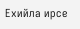Ехийла ирсе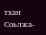тхан Соьлжа-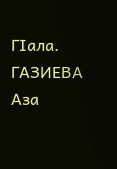ГIала.
ГАЗИЕВА Аза